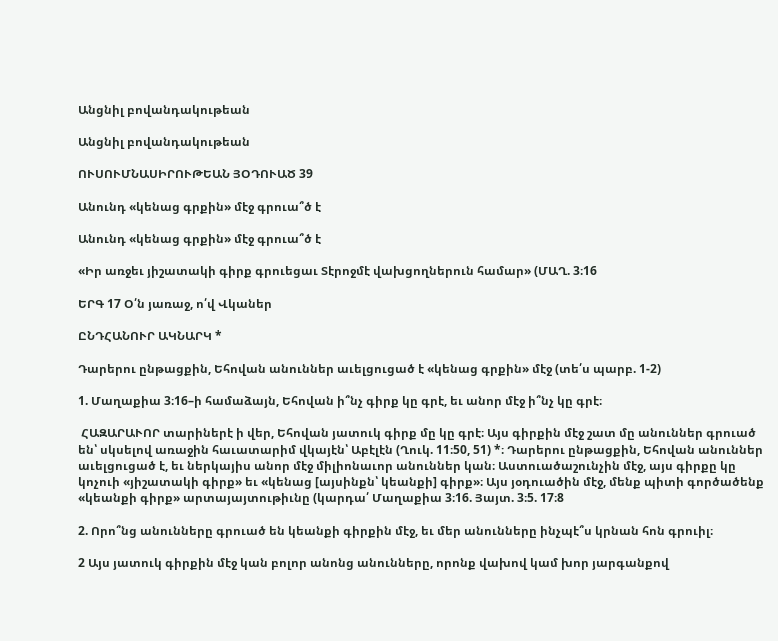Անցնիլ բովանդակութեան

Անցնիլ բովանդակութեան

ՈՒՍՈՒՄՆԱՍԻՐՈՒԹԵԱՆ ՅՕԴՈՒԱԾ 39

Անունդ «կենաց գրքին» մէջ գրուա՞ծ է

Անունդ «կենաց գրքին» մէջ գրուա՞ծ է

«Իր առջեւ յիշատակի գիրք գրուեցաւ Տէրոջմէ վախցողներուն համար» (ՄԱՂ. 3։16

ԵՐԳ 17 Օ՛ն յառաջ, ո՛վ Վկաներ

ԸՆԴՀԱՆՈՒՐ ԱԿՆԱՐԿ *

Դարերու ընթացքին, Եհովան անուններ աւելցուցած է «կենաց գրքին» մէջ (տե՛ս պարբ. 1-2)

1. Մաղաքիա 3։16–ի համաձայն, Եհովան ի՞նչ գիրք կը գրէ, եւ անոր մէջ ի՞նչ կը գրէ։

 ՀԱԶԱՐԱՒՈՐ տարիներէ ի վեր, Եհովան յատուկ գիրք մը կը գրէ։ Այս գիրքին մէջ շատ մը անուններ գրուած են՝ սկսելով առաջին հաւատարիմ վկայէն՝ Աբէլէն (Ղուկ. 11։50, 51) *։ Դարերու ընթացքին, Եհովան անուններ աւելցուցած է, եւ ներկայիս անոր մէջ միլիոնաւոր անուններ կան։ Աստուածաշունչին մէջ, այս գիրքը կը կոչուի «յիշատակի գիրք» եւ «կենաց [այսինքն՝ կեանքի] գիրք»։ Այս յօդուածին մէջ, մենք պիտի գործածենք «կեանքի գիրք» արտայայտութիւնը (կարդա՛ Մաղաքիա 3։16. Յայտ. 3։5. 17։8

2. Որո՞նց անունները գրուած են կեանքի գիրքին մէջ, եւ մեր անունները ինչպէ՞ս կրնան հոն գրուիլ։

2 Այս յատուկ գիրքին մէջ կան բոլոր անոնց անունները, որոնք վախով կամ խոր յարգանքով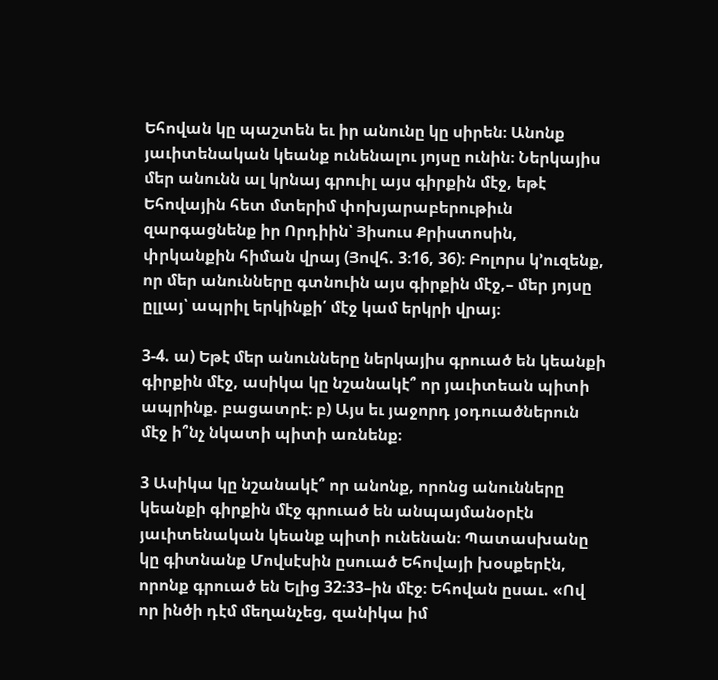Եհովան կը պաշտեն եւ իր անունը կը սիրեն։ Անոնք յաւիտենական կեանք ունենալու յոյսը ունին։ Ներկայիս մեր անունն ալ կրնայ գրուիլ այս գիրքին մէջ, եթէ Եհովային հետ մտերիմ փոխյարաբերութիւն զարգացնենք իր Որդիին՝ Յիսուս Քրիստոսին, փրկանքին հիման վրայ (Յովհ. 3։16, 36)։ Բոլորս կ’ուզենք, որ մեր անունները գտնուին այս գիրքին մէջ,– մեր յոյսը ըլլայ՝ ապրիլ երկինքի՛ մէջ կամ երկրի վրայ։

3-4. ա) Եթէ մեր անունները ներկայիս գրուած են կեանքի գիրքին մէջ, ասիկա կը նշանակէ՞ որ յաւիտեան պիտի ապրինք. բացատրէ։ բ) Այս եւ յաջորդ յօդուածներուն մէջ ի՞նչ նկատի պիտի առնենք։

3 Ասիկա կը նշանակէ՞ որ անոնք, որոնց անունները կեանքի գիրքին մէջ գրուած են անպայմանօրէն յաւիտենական կեանք պիտի ունենան։ Պատասխանը կը գիտնանք Մովսէսին ըսուած Եհովայի խօսքերէն, որոնք գրուած են Ելից 32։33–ին մէջ։ Եհովան ըսաւ. «Ով որ ինծի դէմ մեղանչեց, զանիկա իմ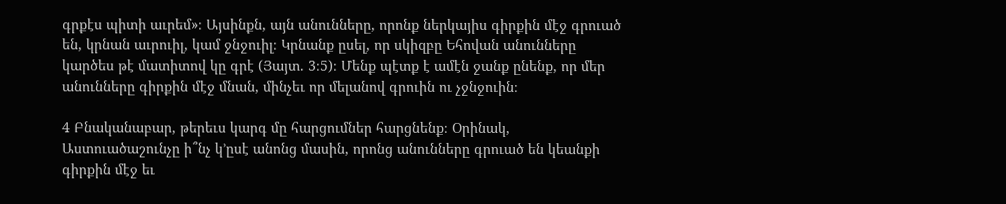գրքէս պիտի աւրեմ»։ Այսինքն, այն անունները, որոնք ներկայիս գիրքին մէջ գրուած են, կրնան աւրուիլ, կամ ջնջուիլ։ Կրնանք ըսել, որ սկիզբը Եհովան անունները կարծես թէ մատիտով կը գրէ (Յայտ. 3։5)։ Մենք պէտք է ամէն ջանք ընենք, որ մեր անունները գիրքին մէջ մնան, մինչեւ որ մելանով գրուին ու չջնջուին։

4 Բնականաբար, թերեւս կարգ մը հարցումներ հարցնենք։ Օրինակ, Աստուածաշունչը ի՞նչ կ’ըսէ անոնց մասին, որոնց անունները գրուած են կեանքի գիրքին մէջ եւ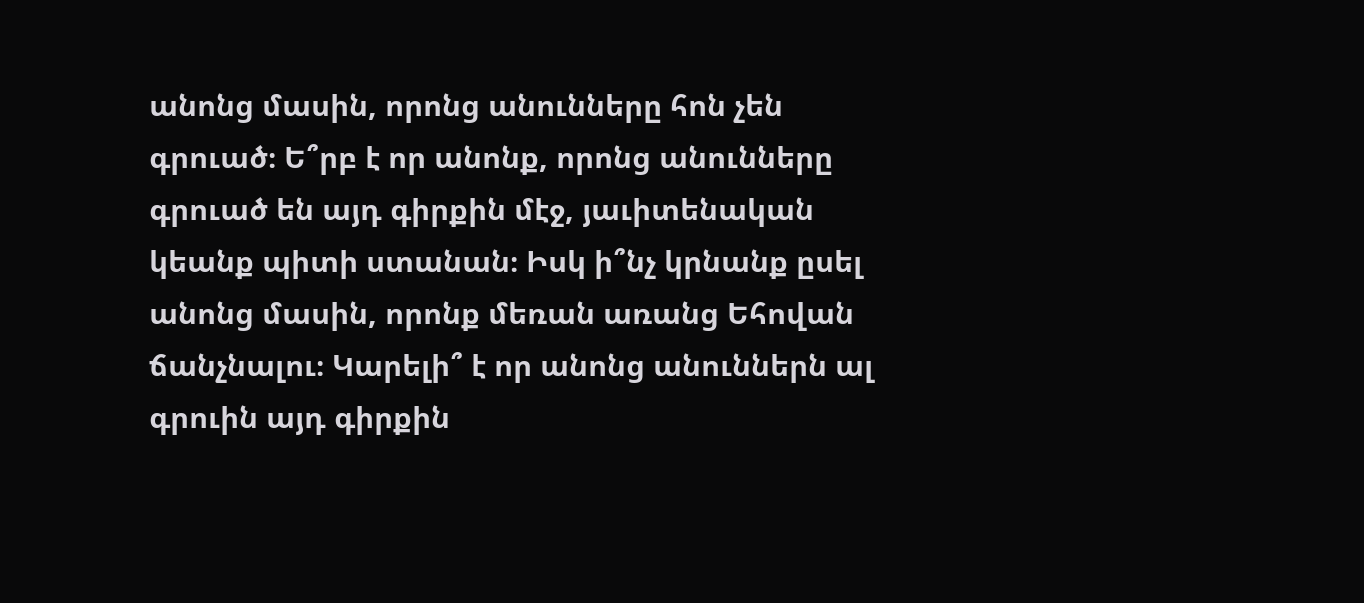անոնց մասին, որոնց անունները հոն չեն գրուած։ Ե՞րբ է որ անոնք, որոնց անունները գրուած են այդ գիրքին մէջ, յաւիտենական կեանք պիտի ստանան։ Իսկ ի՞նչ կրնանք ըսել անոնց մասին, որոնք մեռան առանց Եհովան ճանչնալու։ Կարելի՞ է որ անոնց անուններն ալ գրուին այդ գիրքին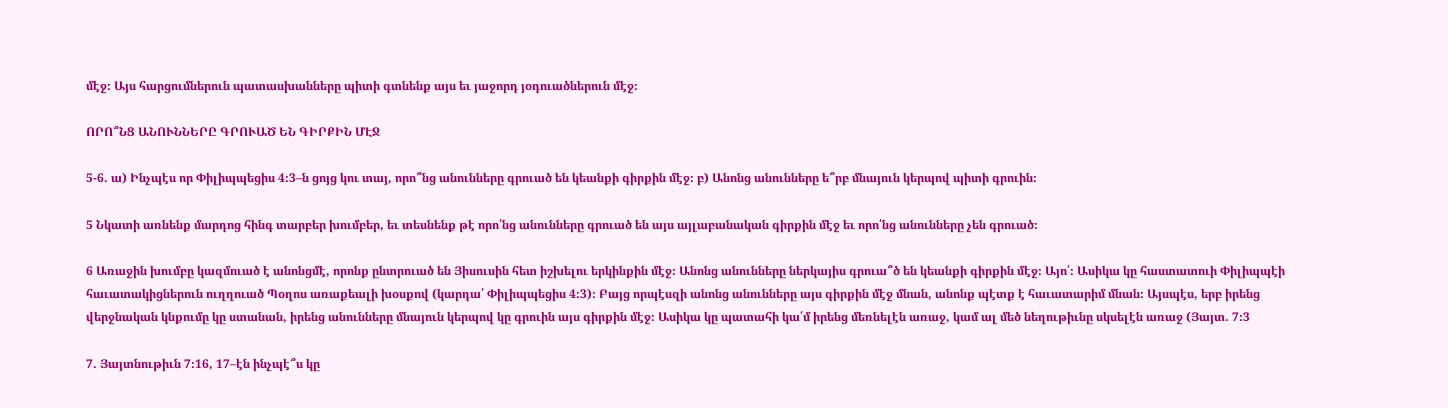մէջ։ Այս հարցումներուն պատասխանները պիտի գտնենք այս եւ յաջորդ յօդուածներուն մէջ։

ՈՐՈ՞ՆՑ ԱՆՈՒՆՆԵՐԸ ԳՐՈՒԱԾ ԵՆ ԳԻՐՔԻՆ ՄԷՋ

5-6. ա) Ինչպէս որ Փիլիպպեցիս 4։3–ն ցոյց կու տայ, որո՞նց անունները գրուած են կեանքի գիրքին մէջ։ բ) Անոնց անունները ե՞րբ մնայուն կերպով պիտի գրուին։

5 Նկատի առնենք մարդոց հինգ տարբեր խումբեր, եւ տեսնենք թէ որո՛նց անունները գրուած են այս այլաբանական գիրքին մէջ եւ որո՛նց անունները չեն գրուած։

6 Առաջին խումբը կազմուած է անոնցմէ, որոնք ընտրուած են Յիսուսին հետ իշխելու երկինքին մէջ։ Անոնց անունները ներկայիս գրուա՞ծ են կեանքի գիրքին մէջ։ Այո՛։ Ասիկա կը հաստատուի Փիլիպպէի հաւատակիցներուն ուղղուած Պօղոս առաքեալի խօսքով (կարդա՛ Փիլիպպեցիս 4։3)։ Բայց որպէսզի անոնց անունները այս գիրքին մէջ մնան, անոնք պէտք է հաւատարիմ մնան։ Այսպէս, երբ իրենց վերջնական կնքումը կը ստանան, իրենց անունները մնայուն կերպով կը գրուին այս գիրքին մէջ։ Ասիկա կը պատահի կա՛մ իրենց մեռնելէն առաջ, կամ ալ մեծ նեղութիւնը սկսելէն առաջ (Յայտ. 7։3

7. Յայտնութիւն 7։16, 17–էն ինչպէ՞ս կը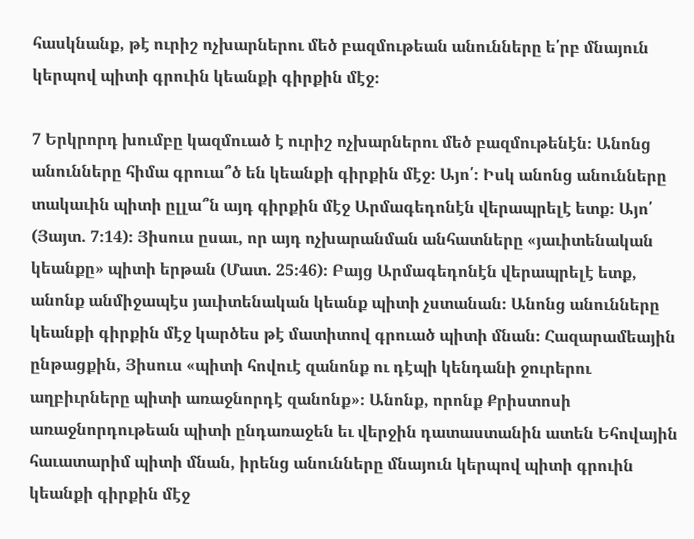հասկնանք, թէ ուրիշ ոչխարներու մեծ բազմութեան անունները ե՛րբ մնայուն կերպով պիտի գրուին կեանքի գիրքին մէջ։

7 Երկրորդ խումբը կազմուած է ուրիշ ոչխարներու մեծ բազմութենէն։ Անոնց անունները հիմա գրուա՞ծ են կեանքի գիրքին մէջ։ Այո՛։ Իսկ անոնց անունները տակաւին պիտի ըլլա՞ն այդ գիրքին մէջ Արմագեդոնէն վերապրելէ ետք։ Այո՛ (Յայտ. 7։14)։ Յիսուս ըսաւ, որ այդ ոչխարանման անհատները «յաւիտենական կեանքը» պիտի երթան (Մատ. 25։46)։ Բայց Արմագեդոնէն վերապրելէ ետք, անոնք անմիջապէս յաւիտենական կեանք պիտի չստանան։ Անոնց անունները կեանքի գիրքին մէջ կարծես թէ մատիտով գրուած պիտի մնան։ Հազարամեային ընթացքին, Յիսուս «պիտի հովուէ զանոնք ու դէպի կենդանի ջուրերու աղբիւրները պիտի առաջնորդէ զանոնք»։ Անոնք, որոնք Քրիստոսի առաջնորդութեան պիտի ընդառաջեն եւ վերջին դատաստանին ատեն Եհովային հաւատարիմ պիտի մնան, իրենց անունները մնայուն կերպով պիտի գրուին կեանքի գիրքին մէջ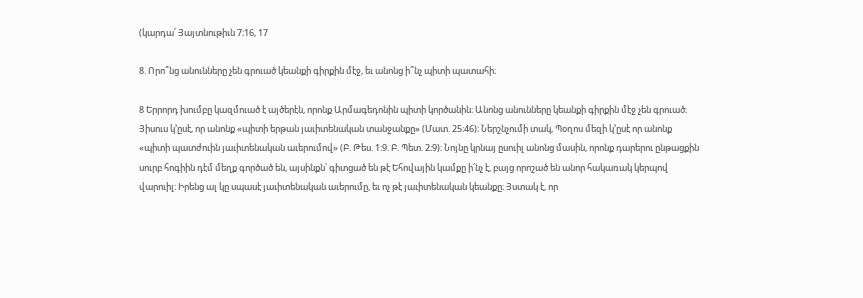(կարդա՛ Յայտնութիւն 7։16, 17

8. Որո՞նց անունները չեն գրուած կեանքի գիրքին մէջ, եւ անոնց ի՞նչ պիտի պատահի։

8 Երրորդ խումբը կազմուած է այծերէն, որոնք Արմագեդոնին պիտի կործանին։ Անոնց անունները կեանքի գիրքին մէջ չեն գրուած։ Յիսուս կ’ըսէ, որ անոնք «պիտի երթան յաւիտենական տանջանքը» (Մատ. 25։46)։ Ներշնչումի տակ, Պօղոս մեզի կ’ըսէ որ անոնք «պիտի պատժուին յաւիտենական աւերումով» (Բ. Թես. 1։9. Բ. Պետ. 2։9)։ Նոյնը կրնայ ըսուիլ անոնց մասին, որոնք դարերու ընթացքին սուրբ հոգիին դէմ մեղք գործած են, այսինքն՝ գիտցած են թէ Եհովային կամքը ի՛նչ է, բայց որոշած են անոր հակառակ կերպով վարուիլ։ Իրենց ալ կը սպասէ յաւիտենական աւերումը, եւ ոչ թէ յաւիտենական կեանքը։ Յստակ է, որ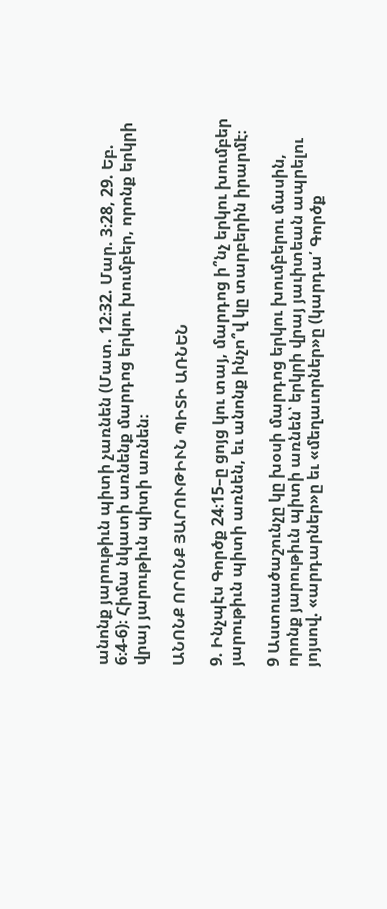անոնք յարութիւն պիտի չառնեն (Մատ. 12։32. Մար. 3։28, 29. Եբ. 6։4-6)։ Հիմա նկատի առնենք մարդոց երկու խումբեր, որոնք երկրի վրայ յարութիւն պիտի առնեն։

ԱՆՈՆՔ ՈՐՈՆՔ ՅԱՐՈՒԹԻՒՆ ՊԻՏԻ ԱՌՆԵՆ

9. Ինչպէս Գործք 24։15–ը ցոյց կու տայ, մարդոց ի՞նչ երկու խումբեր յարութիւն պիտի առնեն, եւ անոնք ինչո՞վ կը տարբերին իրարմէ։

9 Աստուածաշունչը կը խօսի մարդոց երկու խումբերու մասին, որոնք յարութիւն պիտի առնեն՝ երկրի վրայ յաւիտեան ապրելու յոյսով. «արդարներ»ը եւ «մեղաւորներ»ը (կարդա՛ Գործք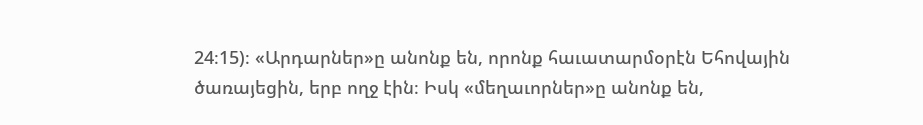24։15)։ «Արդարներ»ը անոնք են, որոնք հաւատարմօրէն Եհովային ծառայեցին, երբ ողջ էին։ Իսկ «մեղաւորներ»ը անոնք են,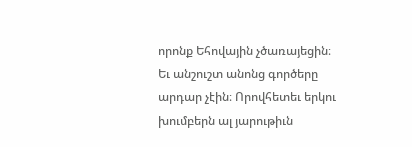որոնք Եհովային չծառայեցին։ Եւ անշուշտ անոնց գործերը արդար չէին։ Որովհետեւ երկու խումբերն ալ յարութիւն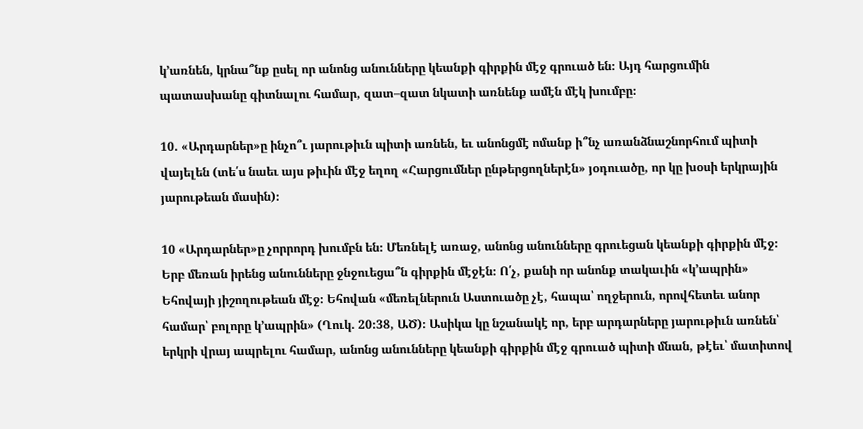կ’առնեն, կրնա՞նք ըսել որ անոնց անունները կեանքի գիրքին մէջ գրուած են։ Այդ հարցումին պատասխանը գիտնալու համար, զատ–զատ նկատի առնենք ամէն մէկ խումբը։

10. «Արդարներ»ը ինչո՞ւ յարութիւն պիտի առնեն, եւ անոնցմէ ոմանք ի՞նչ առանձնաշնորհում պիտի վայելեն (տե՛ս նաեւ այս թիւին մէջ եղող «Հարցումներ ընթերցողներէն» յօդուածը, որ կը խօսի երկրային յարութեան մասին)։

10 «Արդարներ»ը չորրորդ խումբն են։ Մեռնելէ առաջ, անոնց անունները գրուեցան կեանքի գիրքին մէջ։ Երբ մեռան իրենց անունները ջնջուեցա՞ն գիրքին մէջէն։ Ո՛չ, քանի որ անոնք տակաւին «կ’ապրին» Եհովայի յիշողութեան մէջ։ Եհովան «մեռելներուն Աստուածը չէ, հապա՝ ողջերուն, որովհետեւ անոր համար՝ բոլորը կ’ապրին» (Ղուկ. 20։38, ԱԾ)։ Ասիկա կը նշանակէ որ, երբ արդարները յարութիւն առնեն՝ երկրի վրայ ապրելու համար, անոնց անունները կեանքի գիրքին մէջ գրուած պիտի մնան, թէեւ՝ մատիտով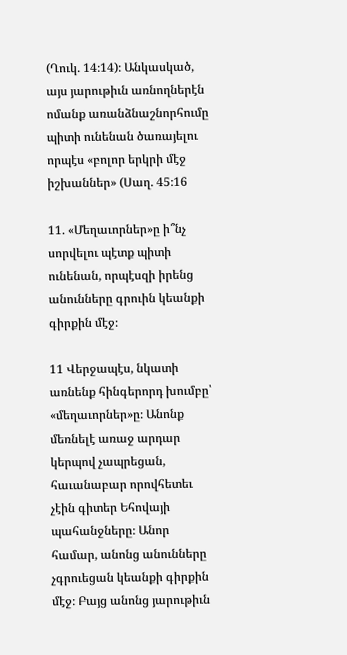(Ղուկ. 14։14)։ Անկասկած, այս յարութիւն առնողներէն ոմանք առանձնաշնորհումը պիտի ունենան ծառայելու որպէս «բոլոր երկրի մէջ իշխաններ» (Սաղ. 45։16

11. «Մեղաւորներ»ը ի՞նչ սորվելու պէտք պիտի ունենան, որպէսզի իրենց անունները գրուին կեանքի գիրքին մէջ։

11 Վերջապէս, նկատի առնենք հինգերորդ խումբը՝ «մեղաւորներ»ը։ Անոնք մեռնելէ առաջ արդար կերպով չապրեցան, հաւանաբար որովհետեւ չէին գիտեր Եհովայի պահանջները։ Անոր համար, անոնց անունները չգրուեցան կեանքի գիրքին մէջ։ Բայց անոնց յարութիւն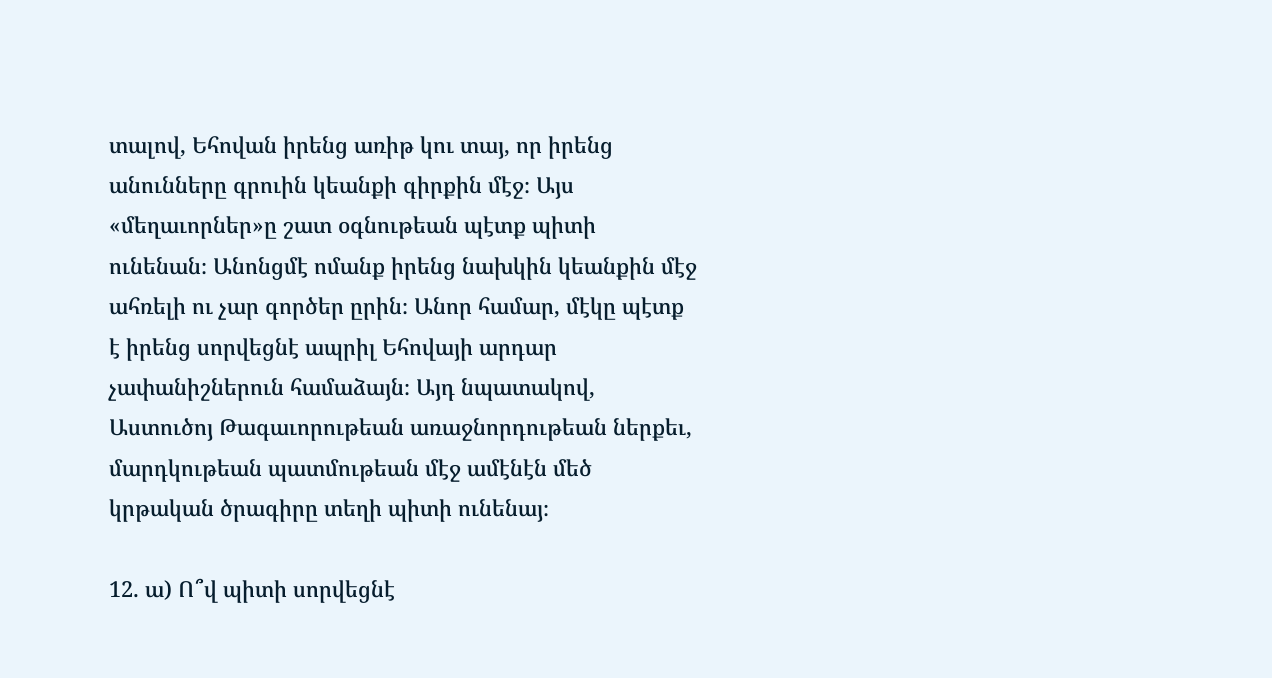տալով, Եհովան իրենց առիթ կու տայ, որ իրենց անունները գրուին կեանքի գիրքին մէջ։ Այս «մեղաւորներ»ը շատ օգնութեան պէտք պիտի ունենան։ Անոնցմէ ոմանք իրենց նախկին կեանքին մէջ ահռելի ու չար գործեր ըրին։ Անոր համար, մէկը պէտք է իրենց սորվեցնէ ապրիլ Եհովայի արդար չափանիշներուն համաձայն։ Այդ նպատակով, Աստուծոյ Թագաւորութեան առաջնորդութեան ներքեւ, մարդկութեան պատմութեան մէջ ամէնէն մեծ կրթական ծրագիրը տեղի պիտի ունենայ։

12. ա) Ո՞վ պիտի սորվեցնէ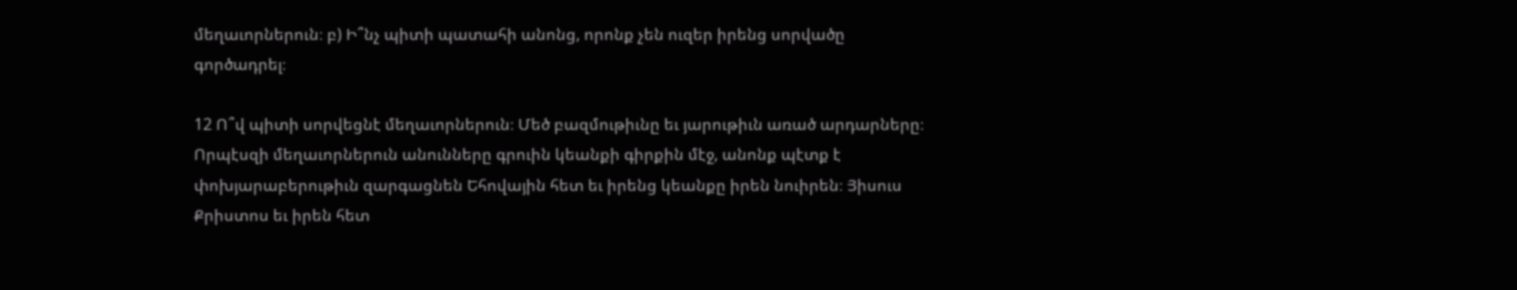մեղաւորներուն։ բ) Ի՞նչ պիտի պատահի անոնց, որոնք չեն ուզեր իրենց սորվածը գործադրել։

12 Ո՞վ պիտի սորվեցնէ մեղաւորներուն։ Մեծ բազմութիւնը եւ յարութիւն առած արդարները։ Որպէսզի մեղաւորներուն անունները գրուին կեանքի գիրքին մէջ, անոնք պէտք է փոխյարաբերութիւն զարգացնեն Եհովային հետ եւ իրենց կեանքը իրեն նուիրեն։ Յիսուս Քրիստոս եւ իրեն հետ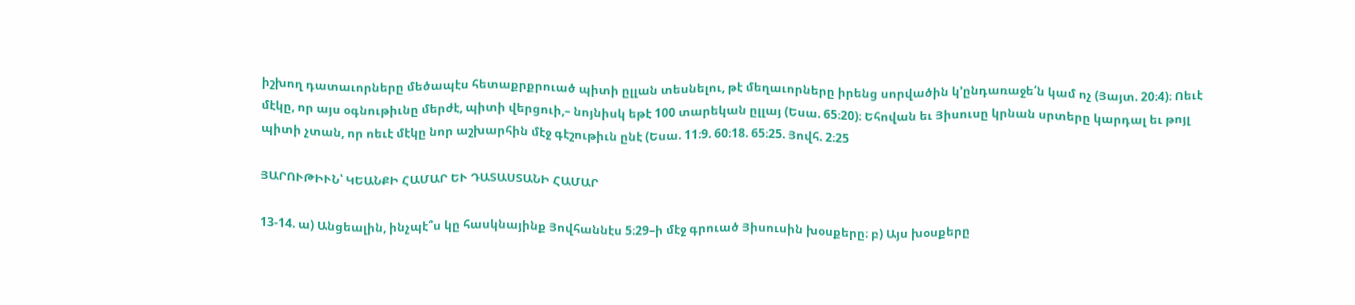իշխող դատաւորները մեծապէս հետաքրքրուած պիտի ըլլան տեսնելու, թէ մեղաւորները իրենց սորվածին կ’ընդառաջե՛ն կամ ոչ (Յայտ. 20։4)։ Ոեւէ մէկը, որ այս օգնութիւնը մերժէ, պիտի վերցուի,– նոյնիսկ եթէ 100 տարեկան ըլլայ (Եսա. 65։20)։ Եհովան եւ Յիսուսը կրնան սրտերը կարդալ եւ թոյլ պիտի չտան, որ ոեւէ մէկը նոր աշխարհին մէջ գէշութիւն ընէ (Եսա. 11։9. 60։18. 65։25. Յովհ. 2։25

ՅԱՐՈՒԹԻՒՆ՝ ԿԵԱՆՔԻ ՀԱՄԱՐ ԵՒ ԴԱՏԱՍՏԱՆԻ ՀԱՄԱՐ

13-14. ա) Անցեալին, ինչպէ՞ս կը հասկնայինք Յովհաննէս 5։29–ի մէջ գրուած Յիսուսին խօսքերը։ բ) Այս խօսքերը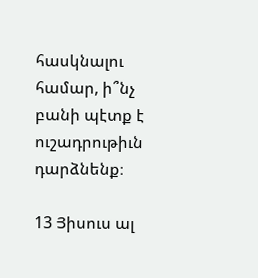հասկնալու համար, ի՞նչ բանի պէտք է ուշադրութիւն դարձնենք։

13 Յիսուս ալ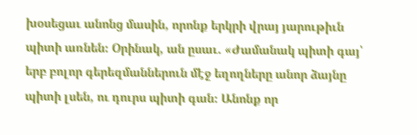խօսեցաւ անոնց մասին, որոնք երկրի վրայ յարութիւն պիտի առնեն։ Օրինակ, ան ըսաւ. «Ժամանակ պիտի գայ՝ երբ բոլոր գերեզմաններուն մէջ եղողները անոր ձայնը պիտի լսեն, ու դուրս պիտի գան։ Անոնք որ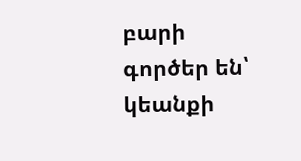բարի գործեր են՝ կեանքի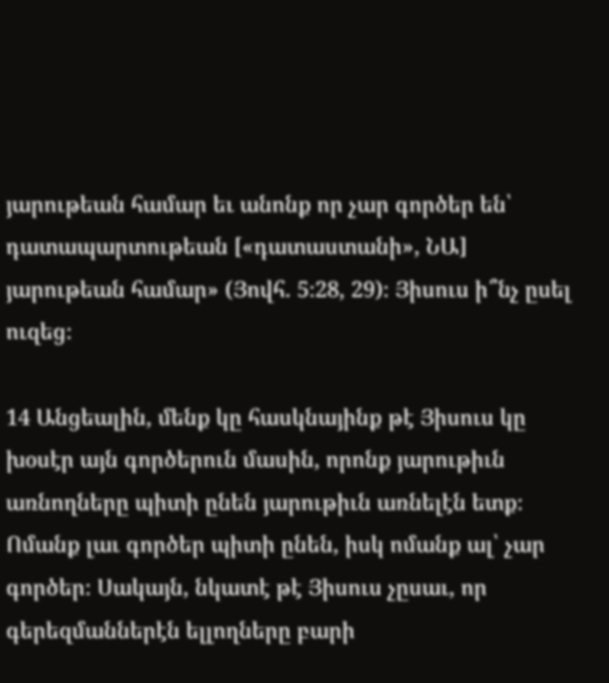յարութեան համար եւ անոնք որ չար գործեր են՝ դատապարտութեան [«դատաստանի», ՆԱ] յարութեան համար» (Յովհ. 5։28, 29)։ Յիսուս ի՞նչ ըսել ուզեց։

14 Անցեալին, մենք կը հասկնայինք թէ Յիսուս կը խօսէր այն գործերուն մասին, որոնք յարութիւն առնողները պիտի ընեն յարութիւն առնելէն ետք։ Ոմանք լաւ գործեր պիտի ընեն, իսկ ոմանք ալ՝ չար գործեր։ Սակայն, նկատէ թէ Յիսուս չըսաւ, որ գերեզմաններէն ելլողները բարի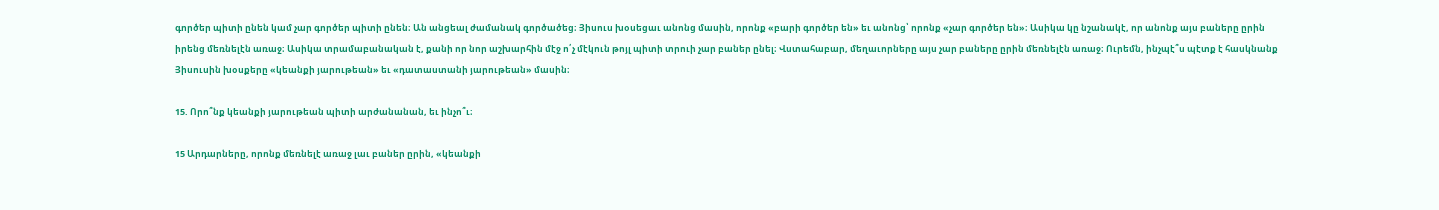գործեր պիտի ընեն կամ չար գործեր պիտի ընեն։ Ան անցեալ ժամանակ գործածեց։ Յիսուս խօսեցաւ անոնց մասին, որոնք «բարի գործեր են» եւ անոնց՝ որոնք «չար գործեր են»։ Ասիկա կը նշանակէ, որ անոնք այս բաները ըրին իրենց մեռնելէն առաջ։ Ասիկա տրամաբանական է, քանի որ նոր աշխարհին մէջ ո՛չ մէկուն թոյլ պիտի տրուի չար բաներ ընել։ Վստահաբար, մեղաւորները այս չար բաները ըրին մեռնելէն առաջ։ Ուրեմն, ինչպէ՞ս պէտք է հասկնանք Յիսուսին խօսքերը «կեանքի յարութեան» եւ «դատաստանի յարութեան» մասին։

15. Որո՞նք կեանքի յարութեան պիտի արժանանան, եւ ինչո՞ւ։

15 Արդարները, որոնք մեռնելէ առաջ լաւ բաներ ըրին, «կեանքի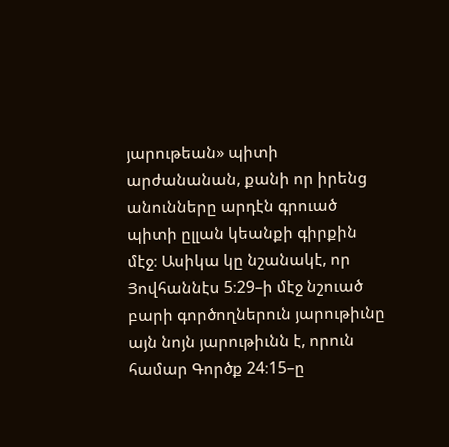յարութեան» պիտի արժանանան, քանի որ իրենց անունները արդէն գրուած պիտի ըլլան կեանքի գիրքին մէջ։ Ասիկա կը նշանակէ, որ Յովհաննէս 5։29–ի մէջ նշուած բարի գործողներուն յարութիւնը այն նոյն յարութիւնն է, որուն համար Գործք 24։15–ը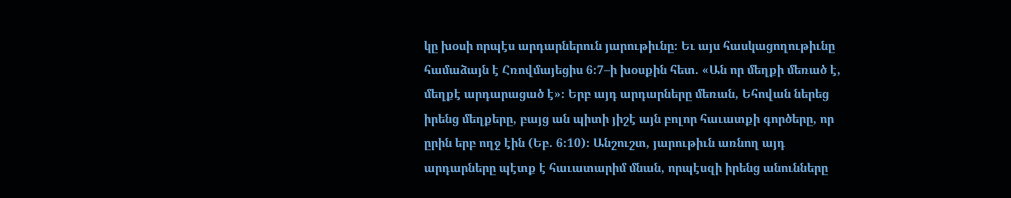կը խօսի որպէս արդարներուն յարութիւնը։ Եւ այս հասկացողութիւնը համաձայն է Հռովմայեցիս 6։7–ի խօսքին հետ. «Ան որ մեղքի մեռած է, մեղքէ արդարացած է»։ Երբ այդ արդարները մեռան, Եհովան ներեց իրենց մեղքերը, բայց ան պիտի յիշէ այն բոլոր հաւատքի գործերը, որ ըրին երբ ողջ էին (Եբ. 6։10)։ Անշուշտ, յարութիւն առնող այդ արդարները պէտք է հաւատարիմ մնան, որպէսզի իրենց անունները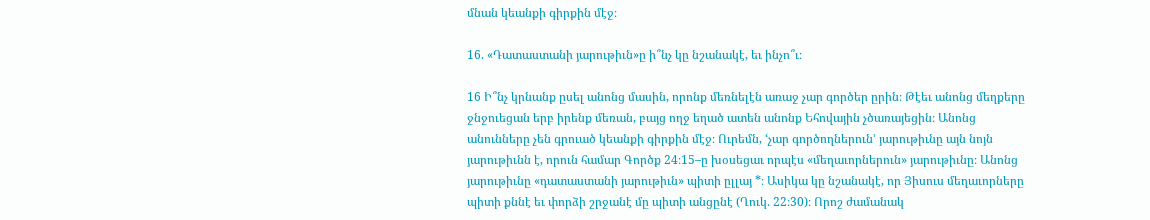մնան կեանքի գիրքին մէջ։

16. «Դատաստանի յարութիւն»ը ի՞նչ կը նշանակէ, եւ ինչո՞ւ։

16 Ի՞նչ կրնանք ըսել անոնց մասին, որոնք մեռնելէն առաջ չար գործեր ըրին։ Թէեւ անոնց մեղքերը ջնջուեցան երբ իրենք մեռան, բայց ողջ եղած ատեն անոնք Եհովային չծառայեցին։ Անոնց անունները չեն գրուած կեանքի գիրքին մէջ։ Ուրեմն, ‘չար գործողներուն’ յարութիւնը այն նոյն յարութիւնն է, որուն համար Գործք 24։15–ը խօսեցաւ որպէս «մեղաւորներուն» յարութիւնը։ Անոնց յարութիւնը «դատաստանի յարութիւն» պիտի ըլլայ *։ Ասիկա կը նշանակէ, որ Յիսուս մեղաւորները պիտի քննէ եւ փորձի շրջանէ մը պիտի անցընէ (Ղուկ. 22։30)։ Որոշ ժամանակ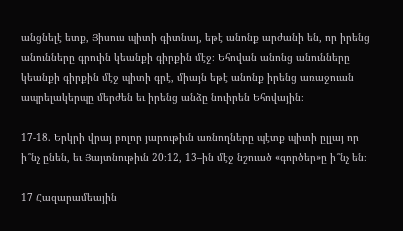անցնելէ ետք, Յիսուս պիտի գիտնայ, եթէ անոնք արժանի են, որ իրենց անունները գրուին կեանքի գիրքին մէջ։ Եհովան անոնց անունները կեանքի գիրքին մէջ պիտի գրէ, միայն եթէ անոնք իրենց առաջուան ապրելակերպը մերժեն եւ իրենց անձը նուիրեն Եհովային։

17-18. Երկրի վրայ բոլոր յարութիւն առնողները պէտք պիտի ըլլայ որ ի՞նչ ընեն, եւ Յայտնութիւն 20։12, 13–ին մէջ նշուած «գործեր»ը ի՞նչ են։

17 Հազարամեային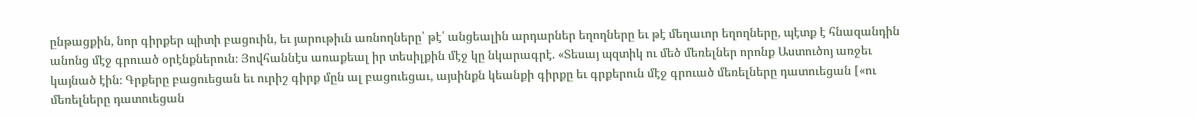ընթացքին, նոր գիրքեր պիտի բացուին, եւ յարութիւն առնողները՝ թէ՛ անցեալին արդարներ եղողները եւ թէ մեղաւոր եղողները, պէտք է հնազանդին անոնց մէջ գրուած օրէնքներուն։ Յովհաննէս առաքեալ իր տեսիլքին մէջ կը նկարագրէ. «Տեսայ պզտիկ ու մեծ մեռելներ որոնք Աստուծոյ առջեւ կայնած էին։ Գրքերը բացուեցան եւ ուրիշ գիրք մըն ալ բացուեցաւ, այսինքն կեանքի գիրքը եւ գրքերուն մէջ գրուած մեռելները դատուեցան [«ու մեռելները դատուեցան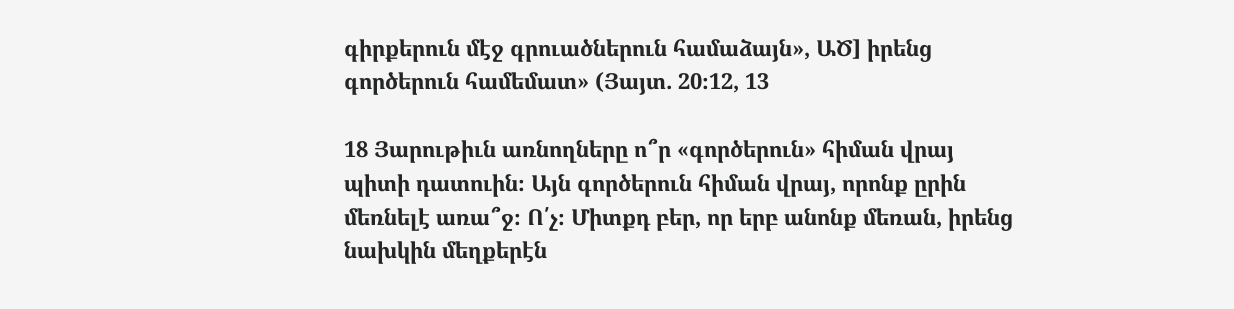գիրքերուն մէջ գրուածներուն համաձայն», ԱԾ] իրենց գործերուն համեմատ» (Յայտ. 20։12, 13

18 Յարութիւն առնողները ո՞ր «գործերուն» հիման վրայ պիտի դատուին։ Այն գործերուն հիման վրայ, որոնք ըրին մեռնելէ առա՞ջ։ Ո՛չ։ Միտքդ բեր, որ երբ անոնք մեռան, իրենց նախկին մեղքերէն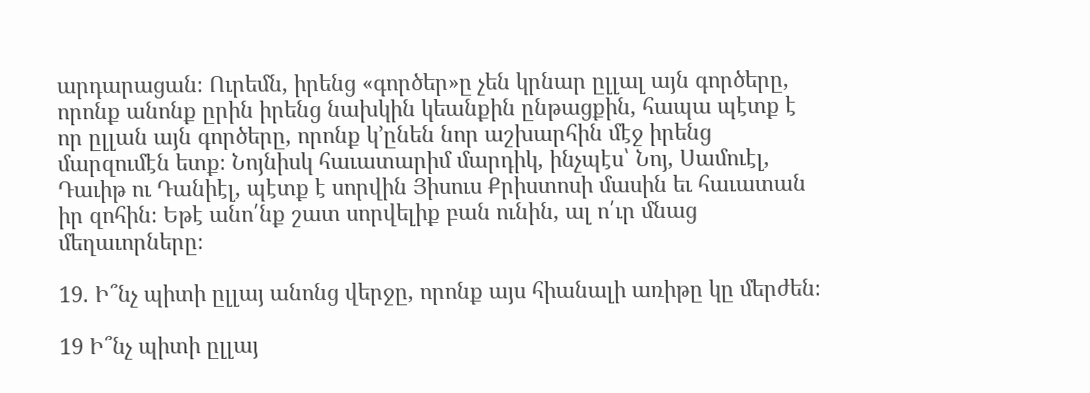արդարացան։ Ուրեմն, իրենց «գործեր»ը չեն կրնար ըլլալ այն գործերը, որոնք անոնք ըրին իրենց նախկին կեանքին ընթացքին, հապա պէտք է որ ըլլան այն գործերը, որոնք կ’ընեն նոր աշխարհին մէջ իրենց մարզումէն ետք։ Նոյնիսկ հաւատարիմ մարդիկ, ինչպէս՝ Նոյ, Սամուէլ, Դաւիթ ու Դանիէլ, պէտք է սորվին Յիսուս Քրիստոսի մասին եւ հաւատան իր զոհին։ Եթէ անո՛նք շատ սորվելիք բան ունին, ալ ո՛ւր մնաց մեղաւորները։

19. Ի՞նչ պիտի ըլլայ անոնց վերջը, որոնք այս հիանալի առիթը կը մերժեն։

19 Ի՞նչ պիտի ըլլայ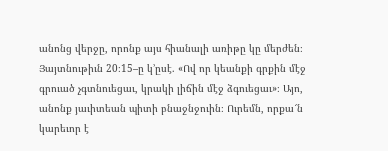անոնց վերջը, որոնք այս հիանալի առիթը կը մերժեն։ Յայտնութիւն 20։15–ը կ’ըսէ. «Ով որ կեանքի գրքին մէջ գրուած չգտնուեցաւ, կրակի լիճին մէջ ձգուեցաւ»։ Այո, անոնք յաւիտեան պիտի բնաջնջուին։ Ուրեմն, որքա՜ն կարեւոր է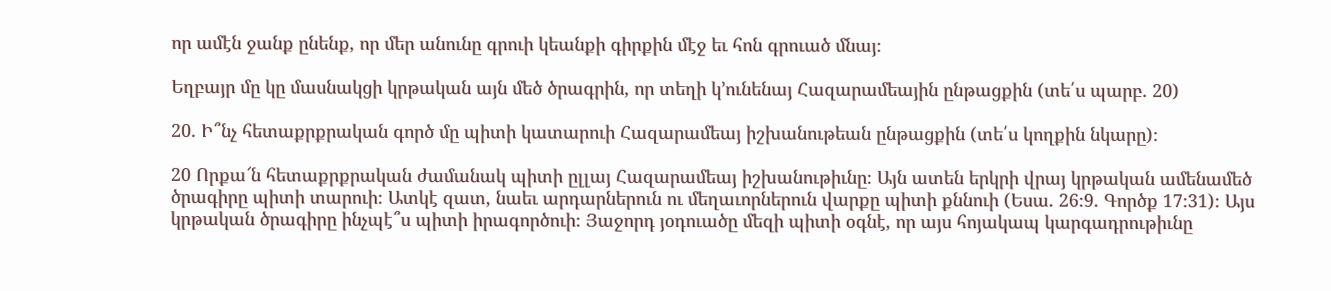որ ամէն ջանք ընենք, որ մեր անունը գրուի կեանքի գիրքին մէջ եւ հոն գրուած մնայ։

Եղբայր մը կը մասնակցի կրթական այն մեծ ծրագրին, որ տեղի կ’ունենայ Հազարամեային ընթացքին (տե՛ս պարբ. 20)

20. Ի՞նչ հետաքրքրական գործ մը պիտի կատարուի Հազարամեայ իշխանութեան ընթացքին (տե՛ս կողքին նկարը)։

20 Որքա՜ն հետաքրքրական ժամանակ պիտի ըլլայ Հազարամեայ իշխանութիւնը։ Այն ատեն երկրի վրայ կրթական ամենամեծ ծրագիրը պիտի տարուի։ Ատկէ զատ, նաեւ արդարներուն ու մեղաւորներուն վարքը պիտի քննուի (Եսա. 26։9. Գործք 17։31)։ Այս կրթական ծրագիրը ինչպէ՞ս պիտի իրագործուի։ Յաջորդ յօդուածը մեզի պիտի օգնէ, որ այս հոյակապ կարգադրութիւնը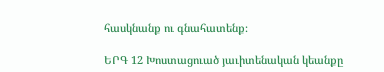հասկնանք ու գնահատենք։

ԵՐԳ 12 Խոստացուած յաւիտենական կեանքը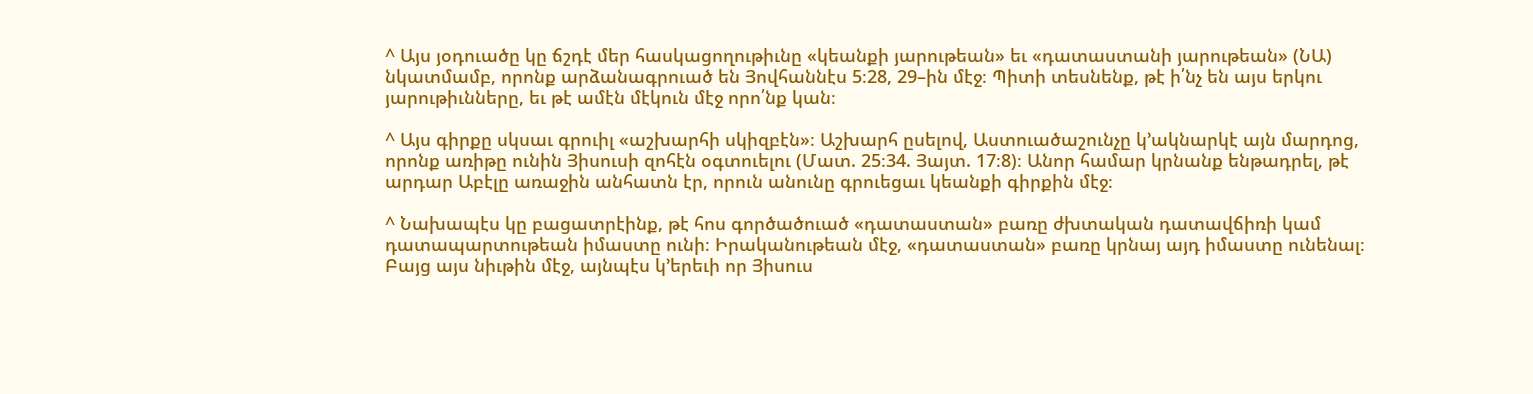^ Այս յօդուածը կը ճշդէ մեր հասկացողութիւնը «կեանքի յարութեան» եւ «դատաստանի յարութեան» (ՆԱ) նկատմամբ, որոնք արձանագրուած են Յովհաննէս 5։28, 29–ին մէջ։ Պիտի տեսնենք, թէ ի՛նչ են այս երկու յարութիւնները, եւ թէ ամէն մէկուն մէջ որո՛նք կան։

^ Այս գիրքը սկսաւ գրուիլ «աշխարհի սկիզբէն»։ Աշխարհ ըսելով, Աստուածաշունչը կ’ակնարկէ այն մարդոց, որոնք առիթը ունին Յիսուսի զոհէն օգտուելու (Մատ. 25։34. Յայտ. 17։8)։ Անոր համար կրնանք ենթադրել, թէ արդար Աբէլը առաջին անհատն էր, որուն անունը գրուեցաւ կեանքի գիրքին մէջ։

^ Նախապէս կը բացատրէինք, թէ հոս գործածուած «դատաստան» բառը ժխտական դատավճիռի կամ դատապարտութեան իմաստը ունի։ Իրականութեան մէջ, «դատաստան» բառը կրնայ այդ իմաստը ունենալ։ Բայց այս նիւթին մէջ, այնպէս կ’երեւի որ Յիսուս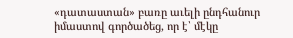«դատաստան» բառը աւելի ընդհանուր իմաստով գործածեց, որ է՝ մէկը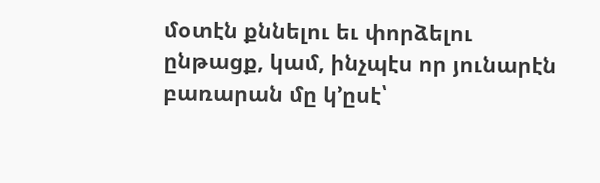մօտէն քննելու եւ փորձելու ընթացք, կամ, ինչպէս որ յունարէն բառարան մը կ’ըսէ՝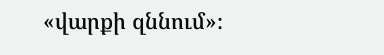«վարքի զննում»։